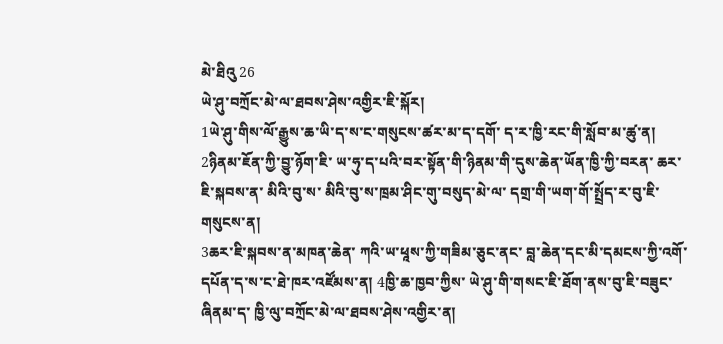མེ་ཐིའུ 26
ཡེ་ཤུ་བཀྲོང་མེ་ལ་ཐབས་ཤེས་འགྱིར་ཇི་སྐོར།
1ཡེ་ཤུ་གིས་ལོ་རྒྱུས་ཆ་ཡི་ད་ས་ང་གསུངས་ཚར་མ་ད་དགོ་ ད་ར་ཁྱི་རང་གི་སློབ་མ་ཚུ་ན། 2ཉིནམ་ཇོན་ཀྱི་བྱུ་ཉོག་ཇི་ ཡ་ཧུ་ད་པའི་བར་སྟོན་གི་ཉིནམ་གི་དུས་ཆེན་ཡོན་ཁྱི་ཀྱི་བརན་ ཆར་ཇི་སྐབས་ན་ མིའི་བུ་ས་ མིའི་བུ་ས་ཁྲམ་ཤིང་གུ་བསུད་མེ་ལ་ དགྲ་གི་ཡག་གོ་སྤྲོད་ར་བུ་ཇི་གསུངས་ན།
3ཆར་ཇི་སྐབས་ན་མཁན་ཆེན་ ཀའི་ཡ་ཕཱས་ཀྱི་གཟིམ་ཅུང་ནང་ བླ་ཆེན་དང་མི་དམངས་ཀྱི་འགོ་དཔོན་ད་ས་ང་ཐེ་ཁར་འཛོམས་ན། 4ཁྱི་ཆ་ཁྱབ་ཀྱིས་ ཡེ་ཤུ་གི་གསང་ཇི་ཐོག་ནས་བུ་ཇི་བཟུང་ཞིནམ་ད་ ཁྱི་ལུ་བཀྲོང་མེ་ལ་ཐབས་ཤེས་འགྱིར་ན།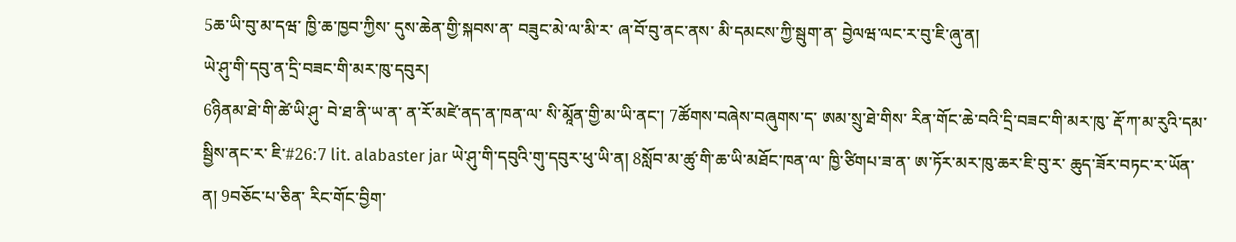5ཆ་ཡི་བུ་མ་དཝ་ ཁྱི་ཆ་ཁྱབ་ཀྱིས་ དུས་ཆེན་གྱི་སྐབས་ན་ བཟུང་མེ་ལ་མི་ར་ ཞ་བོ་བུ་ནང་ནས་ མི་དམངས་ཀྱི་སྦུག་ན་ བྱེལཝ་ལང་ར་བུ་ཇི་ཞུ་ན།
ཡེ་ཤུ་གི་དབུ་ན་དྲི་བཟང་གི་མར་ཁུ་དབུར།
6ཉིནམ་ཐེ་གི་ཚེ་ཡི་ཤུ་ བེ་ཐ་ནི་ཡ་ན་ ན་རོ་མཛེ་ནད་ན་ཁན་ལ་ སི་མཱོན་གྱི་མ་ཡི་ནང་། 7ཚོགས་བཞེས་བཞུགས་ད་ ཨམ་སྲུ་ཐེ་གིས་ རིན་གོང་ཆེ་བའི་དྲི་བཟང་གི་མར་ཁུ་ རྡོ་ཀ་མ་རུའི་དམ་སྦྱིས་ནང་ར་ ཇི་#26:7 lit. alabaster jar ཡེ་ཤུ་གི་དབུའི་གུ་དབུར་ཕུ་ཡི་ན། 8སློབ་མ་ཚུ་གི་ཆ་ཡི་མཐོང་ཁན་ལ་ ཁྱི་ཙིགཔ་ཟ་ན་ ཨ་ཏོར་མར་ཁུ་ཆར་ཇི་བུ་ར་ ཆུད་ཟོར་བཏང་ར་ཡོན་ན། 9བཅོང་པ་ཅིན་ རིང་གོང་བྱིག་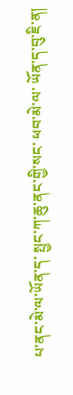པ་ནང་མེ་ལ་ཡོན་ད་ སྤྱང་ཀ་ཆུ་ནང་གྱི་སང་ ཕབ་མེ་ལ་ ཡོན་ད་བུ་ཇི་ན།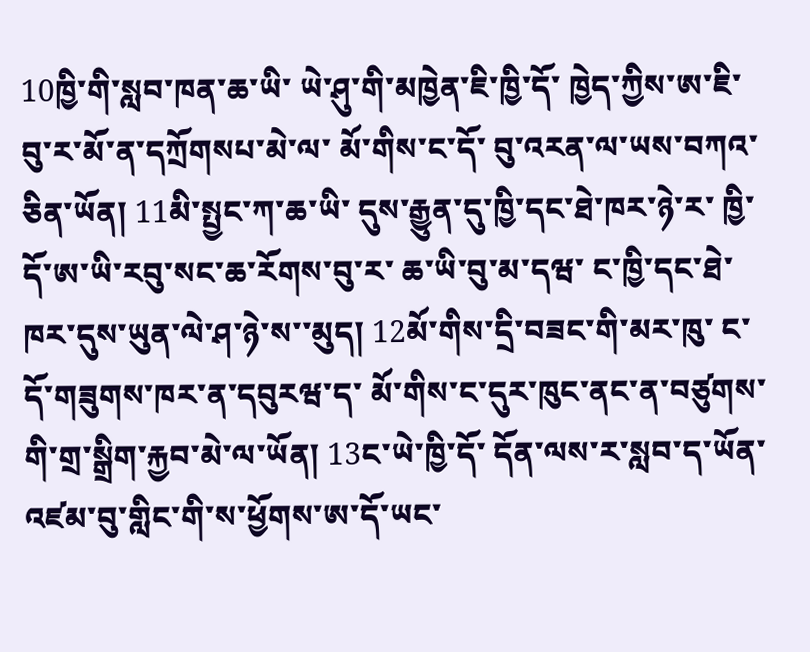10ཁྱི་གི་སླབ་ཁན་ཆ་ཡི་ ཡེ་ཤུ་གི་མཁྱེན་ཇི་ཁྱི་དོ་ ཁྱེད་ཀྱིས་ཨ་ཇི་བུ་ར་མོ་ན་དཀྲོགསཔ་མེ་ལ་ མོ་གིས་ང་དོ་ བུ་འརན་ལ་ཡས་བཀའ་ཅིན་ཡོན། 11མི་སྤྱང་ཀ་ཆ་ཡི་ དུས་རྒྱུན་དུ་ཁྱི་དང་ཐེ་ཁར་ཉེ་ར་ ཁྱི་དོ་ཨ་ཡི་རབུ་སང་ཆ་རོགས་བུ་ར་ ཆ་ཡི་བུ་མ་དཝ་ ང་ཁྱི་དང་ཐེ་ཁར་དུས་ཡུན་ལེ་ཤ་ཉེ་ས་་མུད། 12མོ་གིས་དྲི་བཟང་གི་མར་ཁུ་ ང་དོ་གཟུགས་ཁར་ན་དབུརཝ་ད་ མོ་གིས་ང་དུར་ཁུང་ནང་ན་བཙུགས་གི་གྲ་སྒྲིག་རྐྱབ་མེ་ལ་ཡོན། 13ང་ཡེ་ཁྱི་དོ་ དོན་ལས་ར་སླབ་ད་ཡོན་ འཛམ་བུ་གླིང་གི་ས་ཕྱོགས་ཨ་དོ་ཡང་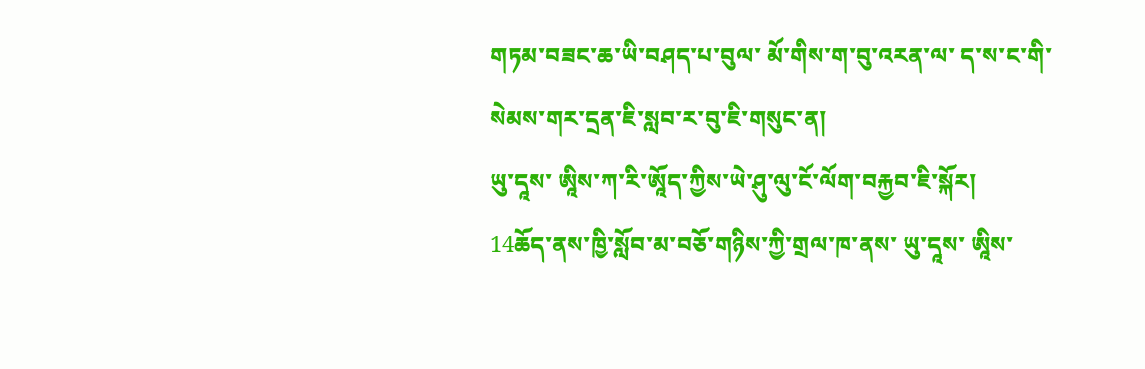གཏམ་བཟང་ཆ་ཡི་བཤད་པ་བུལ་ མོ་གིས་ག་བུ་འརན་ལ་ ད་ས་ང་གི་སེམས་གར་དྲན་ཇི་སླབ་ར་བུ་ཇི་གསུང་ན།
ཡུ་དཱས་ ཨཱིས་ཀ་རི་ཨཱོད་ཀྱིས་ཡེ་ཤུ་ལུ་ངོ་ལོག་བརྐྱབ་ཇི་སྐོར།
14ཆོད་ནས་ཁྱི་སློབ་མ་བཅོ་གཉིས་ཀྱི་གྲལ་ཁ་ནས་ ཡུ་དཱས་ ཨཱིས་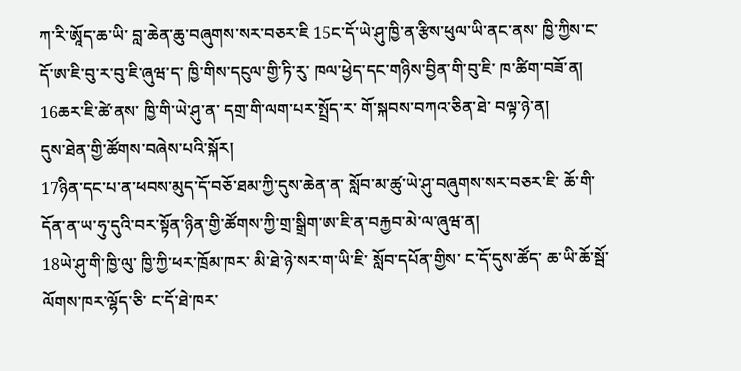ཀ་རི་ཨཱོད་ཆ་ཡི་ བླ་ཆེན་ཆུ་བཞུགས་སར་བཅར་ཇི 15ང་དོ་ཡེ་ཤུ་ཁྱི་ན་རྩིས་ཕུལ་ཡི་ནང་ནས་ ཁྱི་ཀྱིས་ང་དོ་ཨ་ཇི་བུ་ར་བུ་ཇི་ཞུཝ་ད་ ཁྱི་གིས་དངུལ་གྱི་ཏི་རུ་ ཁལ་ཕྱེད་དང་གཉིས་བྱིན་གི་བུ་ཇི་ ཁ་ཚིག་བཟོ་ན། 16ཆར་ཇི་ཚེ་ནས་ ཁྱི་གི་ཡེ་ཤུ་ན་ དགྲ་གི་ལག་པར་སྤྲོད་ར་ གོ་སྐབས་བཀའ་ཅིན་ཐེ་ བལྟ་ཉེ་ན།
དུས་ཐེན་གྱི་ཚོགས་བཞེས་པའི་སྐོར།
17ཉིན་དང་པ་ན་ཕབས་མུད་དོ་བཅོ་ཐམ་ཀྱི་དུས་ཆེན་ན་ སློབ་མ་ཚུ་ཡེ་ཤུ་བཞུགས་སར་བཅར་ཇི་ ཆོ་གི་དོན་ན་ཡ་ཧུ་དུའི་བར་སྟོན་ཉིན་གྱི་ཚོགས་ཀྱི་གྲ་སྒྲིག་ཨ་ཇི་ན་བརྐྱབ་མེ་ལ་ཞུཝ་ན།
18ཡེ་ཤུ་གི་ཁྱི་ལུ་ ཁྱི་ཀྱི་ཕར་ཁྲོམ་ཁར་ མི་ཐེ་ཉེ་སར་ག་ཡི་ཇི་ སློབ་དཔོན་གྱིས་ ང་དོ་དུས་ཚོད་ ཆ་ཡི་ཆོ་སྦོ་ལོགས་ཁར་ལྷོད་ཅི་ ང་དོ་ཐེ་ཁར་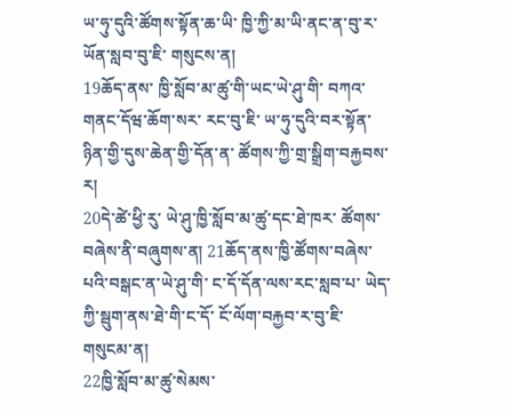ཡ་ཧུ་དུའི་ཚོགས་སྟོན་ཆ་ཡི་ ཁྱི་ཀྱི་མ་ཡི་ནང་ན་བུ་ར་ཡོན་སླབ་བུ་ཇི་ གསུངས་ན།
19ཆོད་ནས་ ཁྱི་སློབ་མ་ཚུ་གི་ཡང་ཡེ་ཤུ་གི་ བཀའ་གནང་དོཝ་ཆོག་སར་ རང་བུ་ཇི་ ཡ་ཧུ་དུའི་བར་སྟོན་ ཉིན་གྱི་དུས་ཆེན་གྱི་དོན་ན་ ཚོགས་ཀྱི་གྲ་སྒྲིག་བརྐྱབས་ར།
20དེ་ཚེ་ཕྱི་རུ་ ཡེ་ཤུ་ཁྱི་སློབ་མ་ཚུ་དང་ཐེ་ཁར་ ཚོགས་བཞེས་ནི་བཞུགས་ན། 21ཆོད་ནས་ཁྱི་ཚོགས་བཞེས་པའི་བསྒང་ན་ཡེ་ཤུ་གི་ ང་དོ་དོན་ལས་རང་སླབ་པ་ ཡེད་ཀྱི་སྦུག་ནས་ཐེ་གི་ང་དོ་ ངོ་ལོག་བརྐྱབ་ར་བུ་ཇི་གསུངམ་ན།
22ཁྱི་སློབ་མ་ཚུ་སེམས་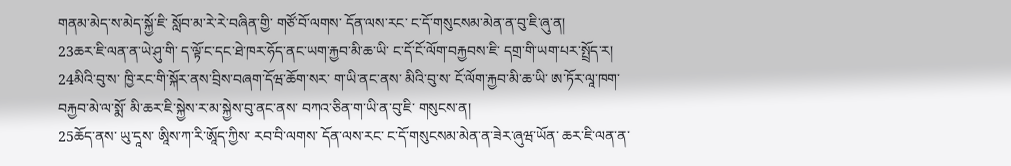གནམ་མེད་ས་མེད་སྐྱོ་ཇི་ སློབ་མ་རེ་རེ་བཞིན་གྱི་ གཙོ་བོ་ལགས་ དོན་ལས་རང་ ང་དོ་གསུངསམ་མེན་ན་བུ་ཇི་ཞུ་ན།
23ཆར་ཇི་ལན་ན་ཡེ་ཤུ་གི་ ད་ལྟོ་ང་དང་ཐེ་ཁར་ཧོད་ནང་ཡག་རྐྱབ་མི་ཆ་ཡི་ ང་དོ་ངོ་ལོག་བརྐྱབས་ཇི་ དགྲ་གི་ཡག་པར་སྤྲོད་ར། 24མིའི་བུ་ས་ ཁྱི་རང་གི་སྐོར་ནས་བྲིས་བཞག་དོཝ་ཆོག་སར་ ག་ཡི་ནང་ནས་ མིའི་བུ་ས་ ངོ་ལོག་རྐྱབ་མི་ཆ་ཡི་ ཨ་ཏོར་ལཱ་ཁག་བརྐྱབ་མེ་ལ་སྨོ་ མི་ཆར་ཇི་སྐྱེས་ར་མ་སྐྱེས་བུ་ནང་ནས་ བཀའ་ཅིན་ག་ཡི་ན་བུ་ཇི་ གསུངས་ན།
25ཆོད་ནས་ ཡུ་དཱས་ ཨཱིས་ཀ་རི་ཨཱོད་ཀྱིས་ རབ་བི་ལགས་ དོན་ལས་རང་ ང་དོ་གསུངསམ་མེན་ན་ཟེར་ཞུཝ་ཡོན་ ཆར་ཇི་ལན་ན་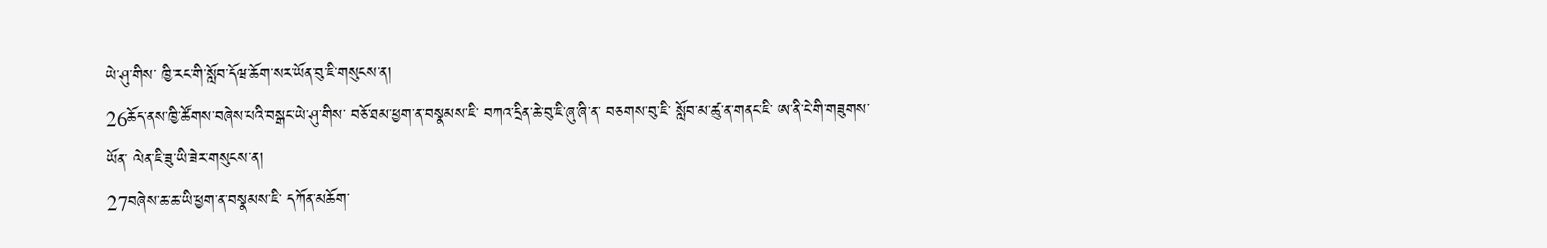ཡེ་ཤུ་གིས་ ཁྱི་རང་གི་སློབ་དོཝ་ཆོག་སར་ཡོན་བུ་ཇི་གསུངས་ན།
26ཆོད་ནས་ཁྱི་ཚོགས་བཞེས་པའི་བསྒང་ཡེ་ཤུ་གིས་ བཅོ་ཐམ་ཕྱག་ན་བསྣམས་ཇི་ བཀའ་དྲིན་ཆེ་བུ་ཇི་ཞུ་ཞི་ན་ བཅགས་བུ་ཇི་ སློབ་མ་ཚུ་ན་གནང་ཇི་ ཨ་ནི་ངེ་གི་གཟུགས་ཡོན་ ལེན་ཇི་ཟུ་ཡི་ཟེར་གསུངས་ན།
27བཞེས་ཆ་ཆ་ཡི་ཕྱག་ན་བསྣམས་ཇི་ དཀོན་མཆོག་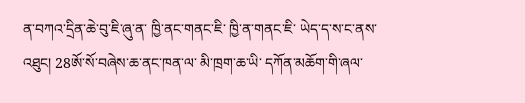ན་བཀའ་དྲིན་ཆེ་བུ་ཇི་ཞུ་ན་ ཁྱི་ནང་གནང་ཇི་ ཁྱི་ན་གནང་ཇི་ ཡེད་ད་ས་ང་ནས་འཐུང། 28ཨོ་སོ་བཞེས་ཆ་ནང་ཁན་ལ་ མི་ཁྲག་ཆ་ཡི་ དཀོན་མཆོག་གི་ཞལ་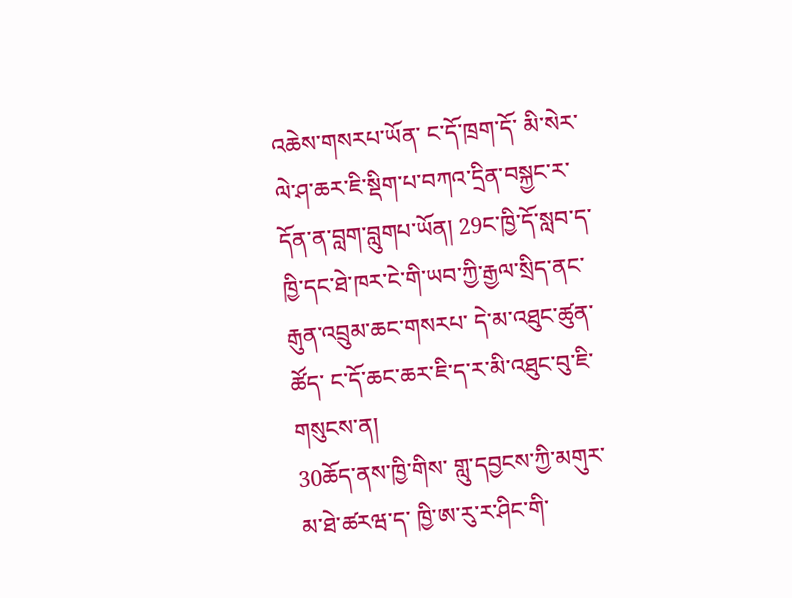འཆེས་གསརཔ་ཡོན་ ང་དོ་ཁྲག་དོ་ མི་སེར་ལེ་ཤ་ཆར་ཇི་སྡིག་པ་བཀའ་དྲིན་བསྐྱང་ར་དོན་ན་བླག་བླུགཔ་ཡོན། 29ང་ཁྱི་དོ་སླབ་ད་ ཁྱི་དང་ཐེ་ཁར་ངེ་གི་ཡབ་ཀྱི་རྒྱལ་སྲིད་ནང་ རྒུན་འབྲུམ་ཆང་གསརཔ་ དེ་མ་འཐུང་ཚུན་ཚོད་ ང་དོ་ཆང་ཆར་ཇི་ད་ར་མི་འཐུང་བུ་ཇི་གསུངས་ན།
30ཆོད་ནས་ཁྱི་གིས་ གླུ་དབྱངས་ཀྱི་མགུར་མ་ཐེ་ཚརཝ་ད་ ཁྱི་ཨ་རུ་ར་ཤིང་གི་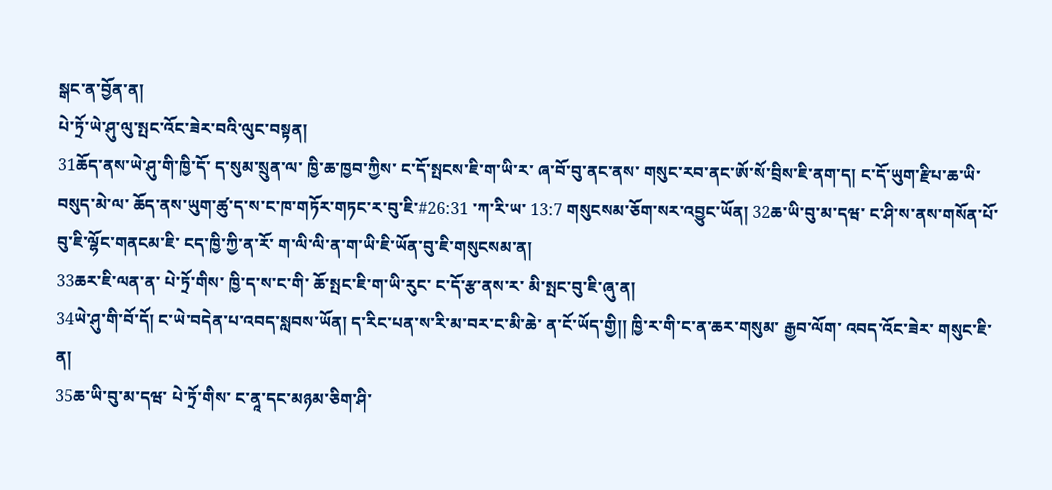སྒང་ན་བྱོན་ན།
པེ་ཏྲོ་ཡེ་ཤུ་ལུ་སྤང་འོང་ཟེར་བའི་ལུང་བསྟན།
31ཆོད་ནས་ཡེ་ཤུ་གི་ཁྱི་དོ་ ད་སུམ་སྲུན་ལ་ ཁྱི་ཆ་ཁྱབ་ཀྱིས་ ང་དོ་སྤངས་ཇི་ག་ཡི་ར་ ཞ་བོ་བུ་ནང་ནས་ གསུང་རབ་ནང་ཨོ་སོ་བྲིས་ཇི་ནག་ད། ང་དོ་ཡུག་རྫིཔ་ཆ་ཡི་བསུད་མེ་ལ་ ཆོད་ནས་ཡུག་ཚུ་ད་ས་ང་ཁ་གཏོར་གཏང་ར་བུ་ཇི་#26:31 ་ཀ་རི་ཡ་ 13:7 གསུངསམ་ཅོག་སར་འབྱུང་ཡོན། 32ཆ་ཡི་བུ་མ་དཝ་ ང་ཤི་ས་ནས་གསོན་པོ་བུ་ཇི་ལྷོང་གནངམ་ཇི་ ངད་ཁྱི་ཀྱི་ན་རོ་ ག་ལི་ལི་ན་ག་ཡི་ཇི་ཡོན་བུ་ཇི་གསུངསམ་ན།
33ཆར་ཇི་ལན་ན་ པེ་ཏྲོ་གིས་ ཁྱི་ད་ས་ང་གི་ ཆོ་སྤང་ཇི་ག་ཡི་རུང་ ང་དོ་རྩ་ནས་ར་ མི་སྤང་བུ་ཇི་ཞུ་ན།
34ཡེ་ཤུ་གི་བོ་དོ། ང་ཡེ་བདེན་པ་འབད་སླབས་ཡོན། ད་རིང་པན་ས་རི་མ་བར་ང་མི་ཆེ་ ན་ངོ་ཡོད་གྱི།། ཁྱི་ར་གི་ང་ན་ཆར་གསུམ་ རྒྱབ་ལོག་ འབད་འོང་ཟེར་ གསུང་ཇི་ན།
35ཆ་ཡི་བུ་མ་དཝ་ པེ་ཏྲོ་གིས་ ང་ནཱ་དང་མཉམ་ཅིག་ཤི་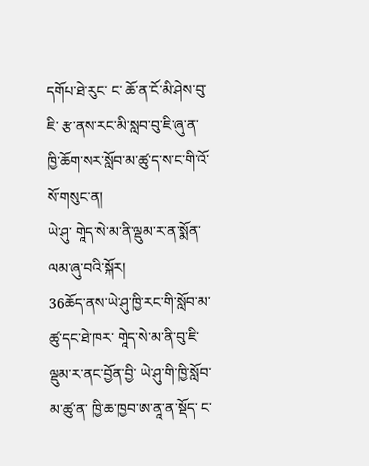དགོཔ་ཐེ་རུང་ ང་ ཆོ་ན་ངོ་མི་ཤེས་བུ་ཇི་ རྩ་ནས་རང་མི་སླབ་བུ་ཇི་ཞུ་ན་ ཁྱི་ཆོག་སར་སློབ་མ་ཚུ་ད་ས་ང་གི་འོ་སོ་གསུང་ན།
ཡེ་ཤུ་ གཱེད་སེ་མ་ནི་ལྡུམ་ར་ན་སྨོན་ལམ་ཞུ་བའི་སྐོར།
36ཆོད་ནས་ཡེ་ཤུ་ཁྱི་རང་གི་སློབ་མ་ཚུ་དང་ཐེ་ཁར་ གཱེད་སེ་མ་ནི་བུ་ཇི་ལྡུམ་ར་ནང་བྱོན་བྱི་ ཡེ་ཤུ་གི་ཁྱི་སློབ་མ་ཚུ་ན་ ཁྱི་ཆ་ཁྱབ་ཨ་ནཱ་ན་སྡོད་ ང་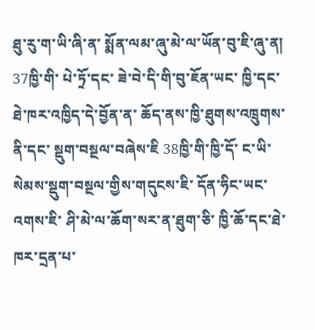ཐུ་རུ་ག་ཡི་ཞི་ན་ སྨོན་ལམ་ཞུ་མེ་ལ་ཡོན་བུ་ཇི་ཞུ་ན། 37ཁྱི་གི་ པེ་ཏྲོ་དང་ ཟེ་བེ་དི་གི་བུ་ཇོན་ཡང་ ཁྱི་དང་ཐེ་ཁར་འཁྱིད་དེ་བྱོན་ན་ ཆོད་ནས་ཁྱི་ཐུགས་འཁྲུགས་ནི་དང་ སྡུག་བསྔལ་བཞེས་ཇི 38ཁྱི་གི་ཁྱི་དོ་ ང་ཡི་སེམས་སྡུག་བསྔལ་གྱིས་གདུངས་ཇི་ དོན་ཧིང་ཡང་འགས་ཇི་ ཤི་མེ་ལ་ཆོག་སར་ན་ཐུག་ཅི་ ཁྱི་ཆོ་དང་ཐེ་ཁར་དྲན་པ་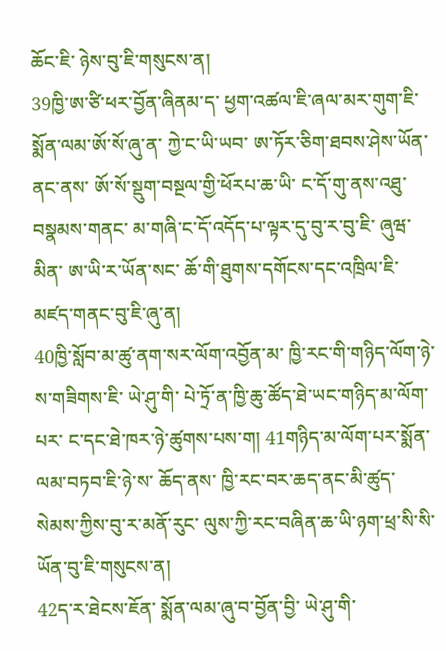ཆོང་ཇི་ ཉེས་བུ་ཇི་གསུངས་ན།
39ཁྱི་ཨ་ཙི་ཕར་བྱོན་ཞིནམ་ད་ ཕྱག་འཚལ་ཇི་ཞལ་མར་གུག་ཇི་ སྨོན་ལམ་ཨོ་སོ་ཞུ་ན་ ཀྱེ་ང་ཡི་ཡབ་ ཨ་ཏོར་ཅིག་ཐབས་ཤེས་ཡོན་ནང་ནས་ ཨོ་སོ་སྡུག་བསྔལ་གྱི་ཕོརཔ་ཆ་ཡི་ ང་དོ་གུ་ནས་འཐུ་བསྣམས་གནང་ མ་གཞི་ང་དོ་འདོད་པ་ལྟར་དུ་བུ་ར་བུ་ཇི་ ཞུཝ་མིན་ ཨ་ཡི་ར་ཡོན་སང་ ཆོ་གི་ཐུགས་དགོངས་དང་འཁྲིལ་ཇི་ མཛད་གནང་བུ་ཇི་ཞུ་ན།
40ཁྱི་སློབ་མ་ཚུ་ནག་སར་ལོག་འབྱོན་མ་ ཁྱི་རང་གི་གཉིད་ལོག་ཉེ་ས་གཟིགས་ཇི་ ཡེ་ཤུ་གི་ པེ་ཏྲོ་ན་ཁྱི་ཆུ་ཚོད་ཐེ་ཡང་གཉིད་མ་ལོག་པར་ ང་དང་ཐེ་ཁར་ཉེ་ཚུགས་པས་ག། 41གཉིད་མ་ལོག་པར་སྨོན་ལམ་བཏབ་ཇི་ཉེ་ས་ ཆོད་ནས་ ཁྱི་རང་བར་ཆད་ནང་མི་ཚུད་ སེམས་ཀྱིས་བུ་ར་མནོ་རུང་ ལུས་ཀྱི་རང་བཞིན་ཆ་ཡི་ཉག་ཕྲ་སི་སི་ཡོན་བུ་ཇི་གསུངས་ན།
42ད་ར་ཐེངས་ཇོན་ སྨོན་ལམ་ཞུ་བ་བྱོན་བྱི་ ཡེ་ཤུ་གི་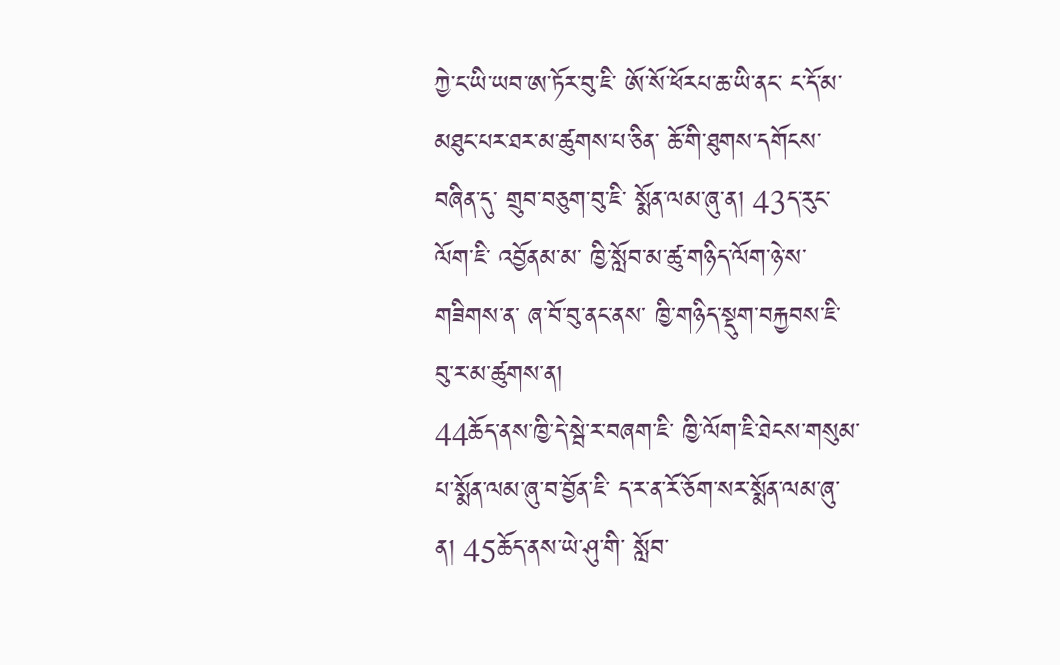ཀྱེ་ང་ཡི་ཡབ་ཨ་ཏོར་བུ་ཇི་ ཨོ་སོ་ཕོརཔ་ཆ་ཡི་ནང་ ང་དོ་མ་མཐུང་པར་ཐར་མ་ཚུགས་པ་ཅིན་ ཆོ་གི་ཐུགས་དགོངས་བཞིན་དུ་ གྲུབ་བཅུག་བུ་ཇི་ སྨོན་ལམ་ཞུ་ན། 43ད་རུང་ལོག་ཇི་ འབྱོནམ་མ་ ཁྱི་སློབ་མ་ཚུ་གཉིད་ལོག་ཉེ་ས་གཟིགས་ན་ ཞ་བོ་བུ་ནང་ནས་ ཁྱི་གཉིད་སྡུག་བརྐྱབས་ཇི་ བུ་ར་མ་ཚུགས་ན།
44ཆོད་ནས་ཁྱི་དེ་སྦེ་ར་བཞག་ཇི་ ཁྱི་ལོག་ཇི་ཐེངས་གསུམ་པ་སྨོན་ལམ་ཞུ་བ་བྱོན་ཇི་ ད་ར་ན་རོ་ཅོག་སར་སྨོན་ལམ་ཞུ་ན། 45ཆོད་ནས་ཡེ་ཤུ་གི་ སློབ་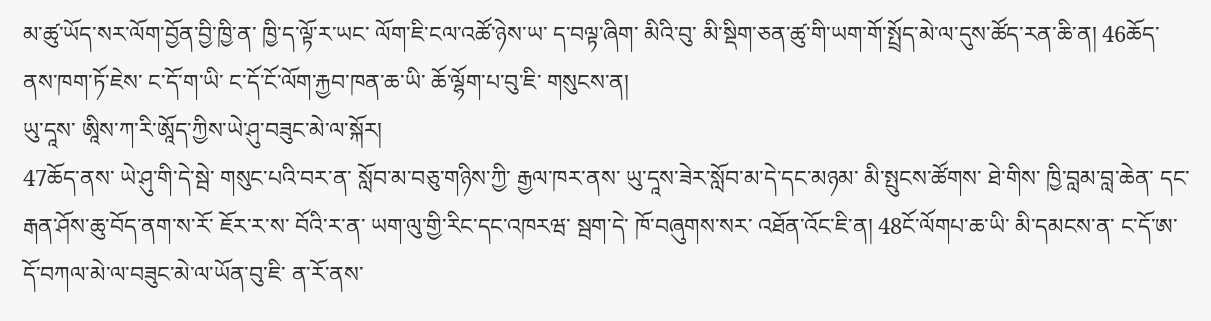མ་ཚུ་ཡོད་སར་ལོག་བྱོན་བྱི་ཁྱི་ན་ ཁྱི་ད་ལྟོ་ར་ཡང་ ལོག་ཇི་ངལ་འཚོ་ཉེས་ཡ་ ད་བལྟ་ཞིག་ མིའི་བུ་ མི་སྡིག་ཅན་ཚུ་གི་ཡག་གོ་སྤྲོད་མེ་ལ་དུས་ཚོད་རན་ཆི་ན། 46ཆོད་ནས་ཁག་ཏོ་ཇེས་ ང་དོ་ག་ཡི་ ང་དོ་ངོ་ལོག་རྐྱབ་ཁན་ཆ་ཡི་ ཆོ་ལྷོག་པ་བུ་ཇི་ གསུངས་ན།
ཡུ་དཱས་ ཨཱིས་ཀ་རི་ཨཱོད་ཀྱིས་ཡེ་ཤུ་བཟུང་མེ་ལ་སྐོར།
47ཆོད་ནས་ ཡེ་ཤུ་གི་དེ་སྦེ་ གསུང་པའི་བར་ན་ སློབ་མ་བཅུ་གཉིས་ཀྱི་ རྒྱལ་ཁར་ནས་ ཡུ་དཱས་ཟེར་སློབ་མ་དེ་དང་མཉམ་ མི་སྤུངས་ཚོགས་ ཐེ་གིས་ ཁྱི་བླམ་བླ་ཆེན་ དང་རྒན་ཤོས་ཆུ་བོད་ནག་ས་རོ་ ཇོར་ར་ས་ བོའི་ར་ན་ ཡག་ལུ་གྱི་རིང་དང་འཁརཝ་ སྦག་དེ་ ཁོ་བཞུགས་སར་ འཐོན་འོང་ཇི་ན། 48ངོ་ལོགཔ་ཆ་ཡི་ མི་དམངས་ན་ ང་དོ་ཨ་དོ་བཀལ་མེ་ལ་བཟུང་མེ་ལ་ཡོན་བུ་ཇི་ ན་རོ་ནས་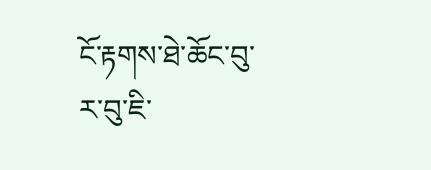ངོ་རྟགས་ཐེ་ཆོང་བུ་ར་བུ་ཇི་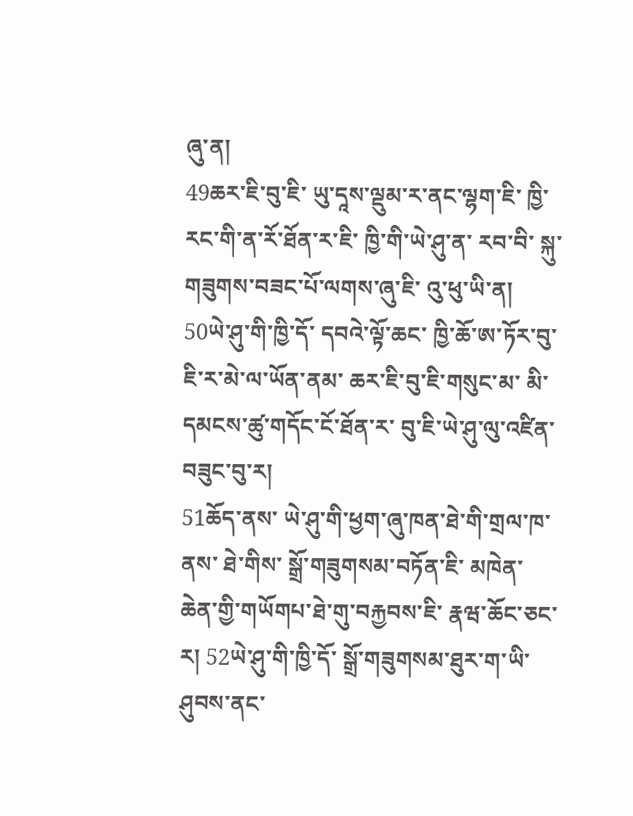ཞུ་ན།
49ཆར་ཇི་བུ་ཇི་ ཡུ་དཱས་ལྡུམ་ར་ནང་ལྷག་ཇི་ ཁྱི་རང་གི་ན་རོ་ཐོན་ར་ཇི་ ཁྱི་གི་ཡེ་ཤུ་ན་ རབ་བི་ སྐུ་གཟུགས་བཟང་པོ་ལགས་ཞུ་ཇི་ འུ་ཕུ་ཡི་ན།
50ཡེ་ཤུ་གི་ཁྱི་དོ་ དབའེ་ལྟོ་ཆང་ ཁྱི་ཆོ་ཨ་ཏོར་བུ་ཇི་ར་མེ་ལ་ཡོན་ནམ་ ཆར་ཇི་བུ་ཇི་གསུང་མ་ མི་དམངས་ཚུ་གདོང་ངོ་ཐོན་ར་ བུ་ཇི་ཡེ་ཤུ་ལུ་འཛིན་བཟུང་བུ་ར།
51ཆོད་ནས་ ཡེ་ཤུ་གི་ཕྱག་ཞུ་ཁན་ཐེ་གི་གྲལ་ཁ་ནས་ ཐེ་གིས་ སྒྲོ་གཟུགསམ་བཏོན་ཇི་ མཁེན་ཆེན་གྱི་གཡོགཔ་ཐེ་གུ་བརྐྱབས་ཇི་ རྣཝ་ཆོང་ཅང་ར། 52ཡེ་ཤུ་གི་ཁྱི་དོ་ སྒྲོ་གཟུགསམ་ཐུར་ག་ཡི་ ཤུབས་ནང་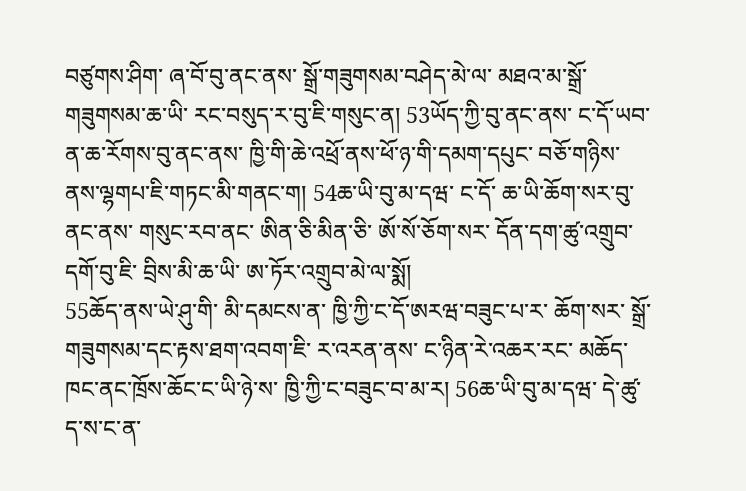བཙུགས་ཤིག་ ཞ་བོ་བུ་ནང་ནས་ སྒྲོ་གཟུགསམ་བཤེད་མེ་ལ་ མཐའ་མ་སྒྲོ་གཟུགསམ་ཆ་ཡི་ རང་བསུད་ར་བུ་ཇི་གསུང་ན། 53ཡོད་ཀྱི་བུ་ནང་ནས་ ང་དོ་ཡབ་ན་ཆ་རོགས་བུ་ནང་ནས་ ཁྱི་གི་ཆེ་འཕྲོ་ནས་ཕོ་ཉ་གི་དམག་དཔུང་ བཅོ་གཉིས་ནས་ལྷགཔ་ཇི་གཏང་མི་གནང་ག། 54ཆ་ཡི་བུ་མ་དཝ་ ང་དོ་ ཆ་ཡི་ཆོག་སར་བུ་ནང་ནས་ གསུང་རབ་ནང་ ཨིན་ཅི་མིན་ཅི་ ཨོ་སོ་ཅོག་སར་ དོན་དག་ཚུ་འགྲུབ་དགོ་བུ་ཇི་ བྲིས་མི་ཆ་ཡི་ ཨ་ཏོར་འགྲུབ་མེ་ལ་སྨོ།
55ཆོད་ནས་ཡེ་ཤུ་གི་ མི་དམངས་ན་ ཁྱི་ཀྱི་ང་དོ་ཨརཝ་བཟུང་པ་ར་ ཆོག་སར་ སྒྲོ་གཟུགསམ་དང་རྟས་ཐག་འབག་ཇི་ ར་འརན་ནས་ ང་ཉིན་རེ་འཆར་རང་ མཆོད་ཁང་ནང་ཁྲོས་ཆོང་ང་ཡི་ཉེ་ས་ ཁྱི་ཀྱི་ང་བཟུང་བ་མ་ར། 56ཆ་ཡི་བུ་མ་དཝ་ དེ་ཚུ་ད་ས་ང་ན་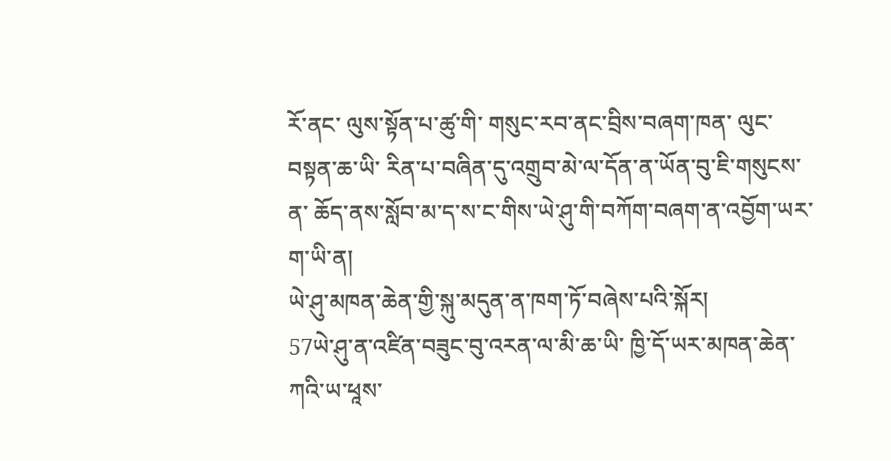རོ་ནང་ ལུས་སྟོན་པ་ཚུ་གི་ གསུང་རབ་ནང་བྲིས་བཞག་ཁན་ ལུང་བསྟན་ཆ་ཡི་ རིན་པ་བཞིན་དུ་འགྲུབ་མེ་ལ་དོན་ན་ཡོན་བུ་ཇི་གསུངས་ན་ ཆོད་ནས་སློབ་མ་ད་ས་ང་གིས་ཡེ་ཤུ་གི་བཀོག་བཞག་ན་འབྱོག་ཡར་ག་ཡི་ན།
ཡེ་ཤུ་མཁན་ཆེན་གྱི་སྐུ་མདུན་ན་ཁག་ཏོ་བཞེས་པའི་སྐོར།
57ཡེ་ཤུ་ན་འཛིན་བཟུང་བུ་འརན་ལ་མི་ཆ་ཡི་ ཁྱི་དོ་ཡར་མཁན་ཆེན་ ཀའི་ཡ་ཕཱས་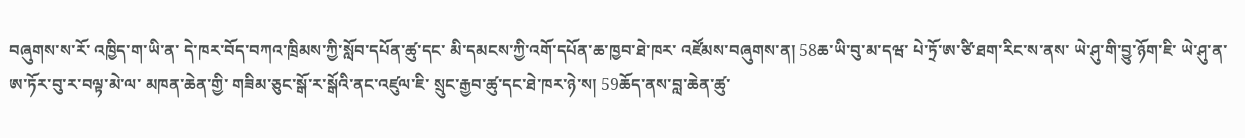བཞུགས་ས་རོ་ འཁྱིད་ག་ཡི་ན་ དེ་ཁར་བོད་བཀའ་ཁྲིམས་ཀྱི་སློབ་དཔོན་ཚུ་དང་ མི་དམངས་ཀྱི་འགོ་དཔོན་ཆ་ཁྱབ་ཐེ་ཁར་ འཛོམས་བཞུགས་ན། 58ཆ་ཡི་བུ་མ་དཝ་ པེ་ཏྲོ་ཨ་ཙི་ཐག་རིང་ས་ནས་ ཡེ་ཤུ་གི་བྱུ་ཉོག་ཇི་ ཡེ་ཤུ་ན་ ཨ་ཏོར་བུ་ར་བལྟ་མེ་ལ་ མཁན་ཆེན་གྱི་ གཟིམ་ཅུང་སྒོ་ར་སྒོའི་ནང་འཛུལ་ཇི་ སྲུང་རྒྱབ་ཚུ་དང་ཐེ་ཁར་ཉེ་ས། 59ཆོད་ནས་བླ་ཆེན་ཚུ་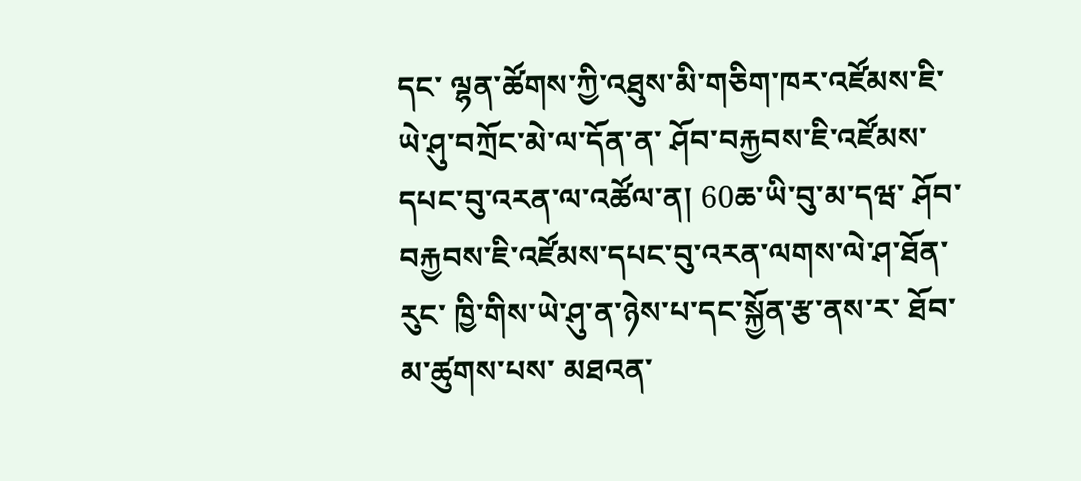དང་ ལྷན་ཚོགས་ཀྱི་འཐུས་མི་གཅིག་ཁར་འཛོམས་ཇི་ ཡེ་ཤུ་བཀྲོང་མེ་ལ་དོན་ན་ ཤོབ་བརྐྱབས་ཇི་འཛོམས་དཔང་བུ་འརན་ལ་འཚོལ་ན། 60ཆ་ཡི་བུ་མ་དཝ་ ཤོབ་བརྐྱབས་ཇི་འཛོམས་དཔང་བུ་འརན་ལགས་ལེ་ཤ་ཐོན་རུང་ ཁྱི་གིས་ཡེ་ཤུ་ན་ཉེས་པ་དང་སྐྱོན་རྩ་ནས་ར་ ཐོབ་མ་ཚུགས་པས་ མཐའན་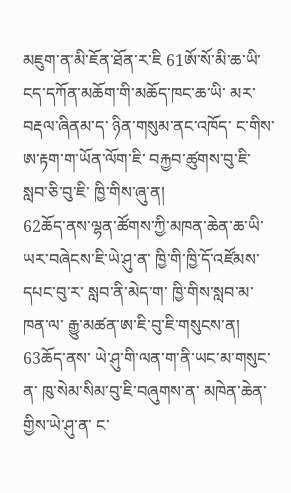མཇུག་ན་མི་ཇོན་ཐོན་ར་ཇི 61ཨོ་སོ་མི་ཆ་ཡི་ ངད་དཀོན་མཆོག་གི་མཆོད་ཁང་ཆ་ཡི་ མར་བརྡལ་ཞིནམ་ད་ ཉིན་གསུམ་ནང་འཁོད་ ང་གིས་ཨ་རྟག་ག་ཡོན་ལོག་ཇི་ བརྐྱབ་ཚུགས་བུ་ཇི་སླབ་ཅི་བུ་ཇི་ ཁྱི་གིས་ཞུ་ན།
62ཆོད་ནས་ལྷན་ཚོགས་ཀྱི་མཁན་ཆེན་ཆ་ཡི་ ཡར་བཞེངས་ཇི་ཡེ་ཤུ་ན་ ཁྱི་གི་ཁྱི་དོ་འཛོམས་དཔང་བུ་ར་ སླབ་ནི་མེད་ག་ ཁྱི་གིས་སླབ་མ་ཁན་ལ་ རྒྱུ་མཚན་ཨ་ཇི་བུ་ཇི་གསུངས་ན། 63ཆོད་ནས་ ཡེ་ཤུ་གི་ལན་ག་ནི་ཡང་མ་གསུང་ན་ ཁུ་སེམ་སིམ་བུ་ཇི་བཞུགས་ན་ མཁེན་ཆེན་གྱིས་ཡེ་ཤུ་ན་ ང་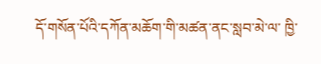དོ་གསོན་པོའི་དཀོན་མཆོག་གི་མཚན་ནང་སླབ་མེ་ལ་ ཁྱི་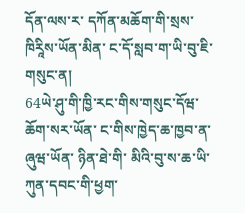དོན་ལས་ར་ དཀོན་མཆོག་གི་སྲས་ཁིརཱིས་ཡོན་མིན་ ང་དོ་སླབ་ག་ཡི་བུ་ཇི་གསུང་ན།
64ཡེ་ཤུ་གི་ཁྱི་རང་གིས་གསུང་དོཝ་ཆོག་སར་ཡོན་ ང་གིས་ཁྱེད་ཆ་ཁྱབ་ན་ཞུཝ་ཡོན་ ཉིན་ཐེ་གི་ མིའི་བུ་ས་ཆ་ཡི་ ཀུན་དབང་གི་ཕྱག་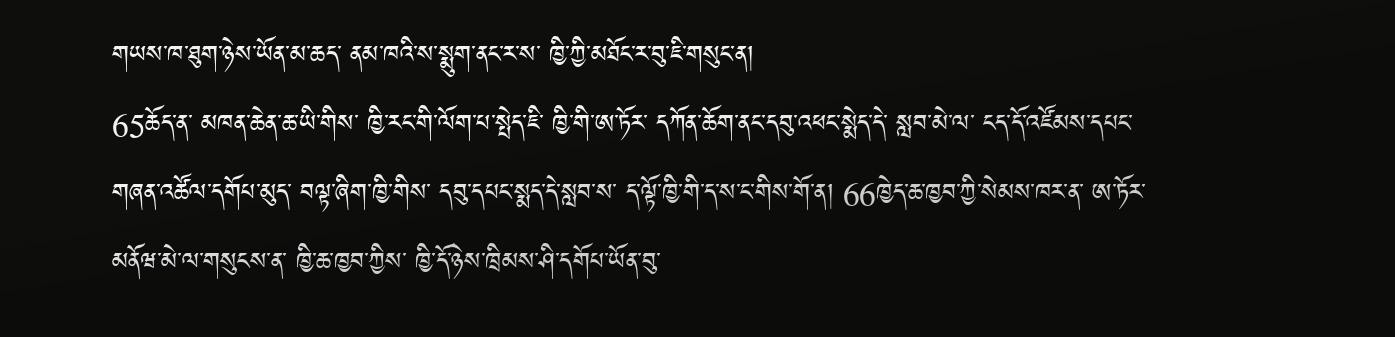གཡས་ཁ་ཐུག་ཉེས་ཡོན་མ་ཆད་ ནམ་ཁའི་ས་སྨུག་ནང་ར་ས་ ཁྱི་ཀྱི་མཐོང་ར་བུ་ཇི་གསུང་ན།
65ཆོད་ན་ མཁན་ཆེན་ཆ་ཡི་གིས་ ཁྱི་རང་གི་ལོག་པ་སྤེད་ཇི་ ཁྱི་གི་ཨ་ཏོར་ དཀོན་ཆོག་ནང་དབུ་འཕང་སྨེད་དེ་ སླབ་མེ་ལ་ ངད་དོ་འཛོམས་དཔང་གཞན་འཚོལ་དགོཔ་མུད་ བལྟ་ཞིག་ཁྱི་གིས་ དབུ་དཔང་སྨད་དེ་སླབ་ས་ ད་ལྟོ་ཁྱི་གི་ད་ས་ང་གིས་གོ་ན། 66ཁྱེད་ཆ་ཁྱབ་ཀྱི་སེམས་ཁར་ན་ ཨ་ཏོར་མནོཝ་མེ་ལ་གསུངས་ན་ ཁྱི་ཆ་ཁྱབ་ཀྱིས་ ཁྱི་དོ་ཉེས་ཁྲིམས་ཤི་དགོཔ་ཡོན་བུ་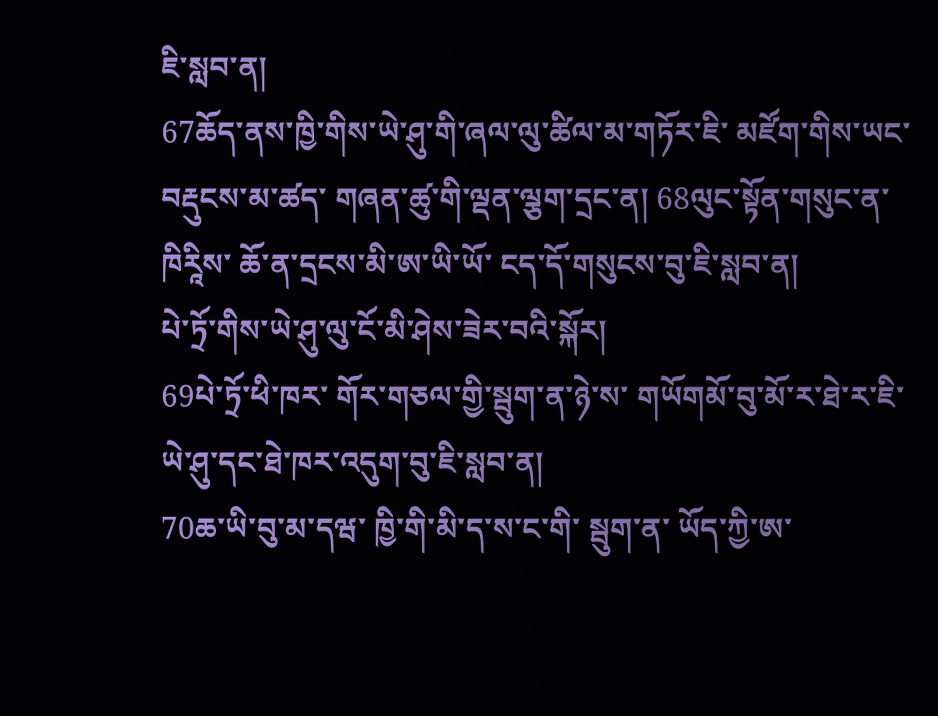ཇི་སླབ་ན།
67ཆོད་ནས་ཁྱི་གིས་ཡེ་ཤུ་གི་ཞལ་ལུ་ཚིལ་མ་གཏོར་ཇི་ མཛོག་གིས་ཡང་བརྡུངས་མ་ཚད་ གཞན་ཚུ་གི་ལྡན་ལྕག་དྲང་ན། 68ལུང་སྟོན་གསུང་ན་ ཁིརཱིས་ ཆོ་ན་དྲངས་མི་ཨ་ཡི་ཡོ་ ངད་དོ་གསུངས་བུ་ཇི་སླབ་ན།
པེ་ཏྲོ་གིས་ཡེ་ཤུ་ལུ་ངོ་མི་ཤེས་ཟེར་བའི་སྐོར།
69པེ་ཏྲོ་ཕི་ཁར་ གོར་གཅལ་གྱི་སྦུག་ན་ཉེ་ས་ གཡོགམོ་བུ་མོ་ར་ཐེ་ར་ཇི་ ཡེ་ཤུ་དང་ཐེ་ཁར་འདུག་བུ་ཇི་སླབ་ན།
70ཆ་ཡི་བུ་མ་དཝ་ ཁྱི་གི་མི་ད་ས་ང་གི་ སྦུག་ན་ ཡོད་ཀྱི་ཨ་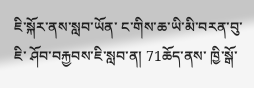ཇི་སྐོར་ནས་སླབ་ཡོན་ ང་གིས་ཆ་ཡི་མི་བརན་བུ་ཇི་ ཤོབ་བརྐྱབས་ཇི་སླབ་ན། 71ཆོད་ནས་ ཁྱི་སྒོ་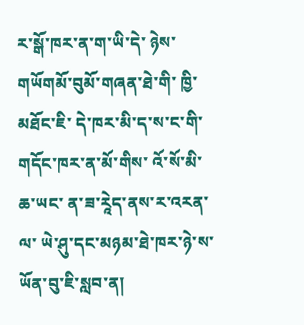ར་སྒོ་ཁར་ན་ག་ཡི་དེ་ ཉེས་ གཡོགམོ་བུམོ་གཞན་ཐེ་གི་ ཁྱི་མཐོང་ཇི་ དེ་ཁར་མི་ད་ས་ང་གི་གདོང་ཁར་ན་མོ་གིས་ འོ་སོ་མི་ཆ་ཡང་ ན་ཟ་རཱེད་ནས་ར་འརན་ལ་ ཡེ་ཤུ་དང་མཉམ་ཐེ་ཁར་ཉེ་ས་ཡོན་བུ་ཇི་སླབ་ན།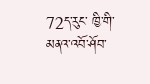72ད་རུང་ ཁྱི་གི་མནའ་འབོ་ཤོབ་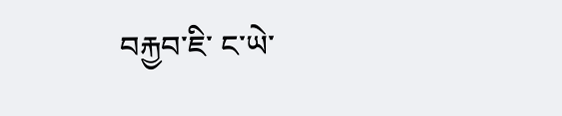བརྐྱབ་ཇི་ ང་ཡེ་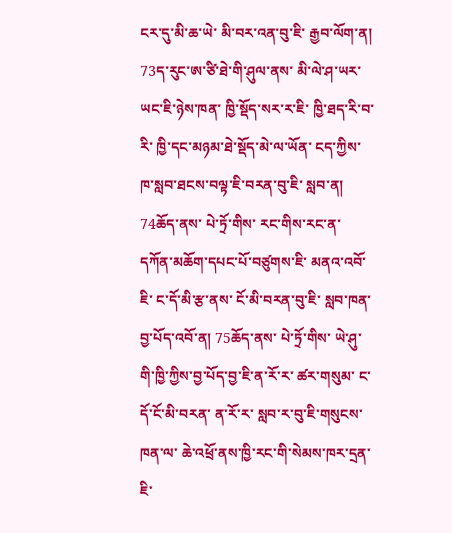ངར་དུ་མི་ཆ་ཡེ་ མི་བར་འན་བུ་ཇི་ རྒྱབ་ལོག་ན།
73ད་རུང་ཨ་ཙི་ཐེ་གི་ཤུལ་ནས་ མི་ལེ་ཤ་ཡར་ཡང་ཇི་ཉེས་ཁན་ ཁྱི་སྡོད་སར་ར་ཇི་ ཁྱི་ཐད་རི་བ་རི་ ཁྱི་དང་མཉམ་ཐེ་སྡོད་མེ་ལ་ཡོན་ ངད་ཀྱིས་ཁ་སླབ་ཐངས་བལྟ་ཇི་བརན་བུ་ཇི་ སླབ་ན།
74ཆོད་ནས་ པེ་ཏྲོ་གིས་ རང་གིས་རང་ན་ དཀོན་མཆོག་དཔང་པོ་བཙུགས་ཇི་ མནའ་འབོ་ཇི་ ང་དོ་མི་རྩ་ནས་ ངོ་མི་བརན་བུ་ཇི་ སླབ་ཁན་ བྱ་པོད་འབོ་ན། 75ཆོད་ནས་ པེ་ཏྲོ་གིས་ ཡེ་ཤུ་གི་ཁྱི་ཀྱིས་བྱ་པོད་བྱ་ཇི་ན་རོ་ར་ ཚར་གསུམ་ ང་དོ་ངོ་མི་བརན་ ན་རོ་ར་ སླབ་ར་བུ་ཇི་གསུངས་ཁན་ལ་ ཆེ་འཕྲོ་ནས་ཁྱི་རང་གི་སེམས་ཁར་དྲན་ཇི་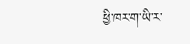ཕྱི་ཁར་ག་ཡི་ར་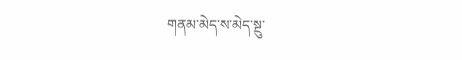གནམ་མེད་ས་མེད་སྔུ་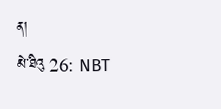ན།
མེ་ཐིའུ 26: NBT